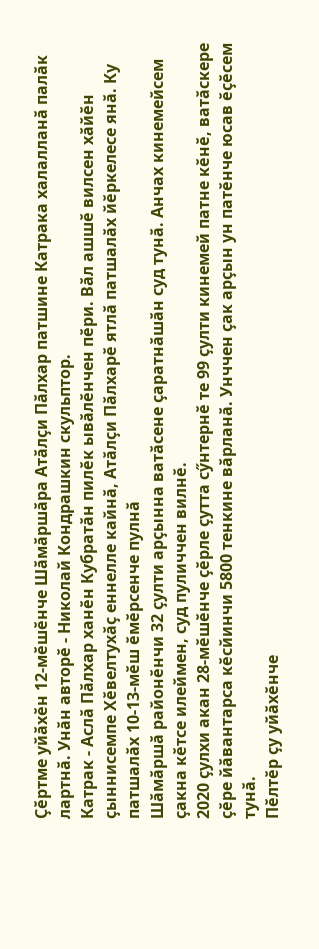Ҫӗртме уйӑхӗн 12-мӗшӗнче Шӑмӑршӑра Атӑлҫи Пӑлхар патшине Катрака халалланӑ палӑк лартнӑ. Унӑн авторӗ - Николай Кондрашкин скульптор.
Катрак - Аслӑ Пӑлхар ханӗн Кубратӑн пилӗк ывӑлӗнчен пӗри. Вӑл ашшӗ вилсен хӑйӗн ҫыннисемпе Хӗвелтухӑҫ еннелле кайнӑ, Атӑлҫи Пӑлхарӗ ятлӑ патшалӑх йӗркелесе янӑ. Ку патшалӑх 10-13-мӗш ӗмӗрсенче пулнӑ
Шӑмӑршӑ районӗнчи 32 ҫулти арҫынна ватӑсене ҫаратнӑшӑн суд тунӑ. Анчах кинемейсем ҫакна кӗтсе илеймен, суд пуличчен вилнӗ.
2020 ҫулхи акан 28-мӗшӗнче ҫӗрле ҫутта сӳнтернӗ те 99 ҫулти кинемей патне кӗнӗ, ватӑскере ҫӗре йӑвантарса кӗсйинчи 5800 тенкине вӑрланӑ. Унччен ҫак арҫын ун патӗнче юсав ӗҫӗсем тунӑ.
Пӗлтӗр ҫу уйӑхӗнче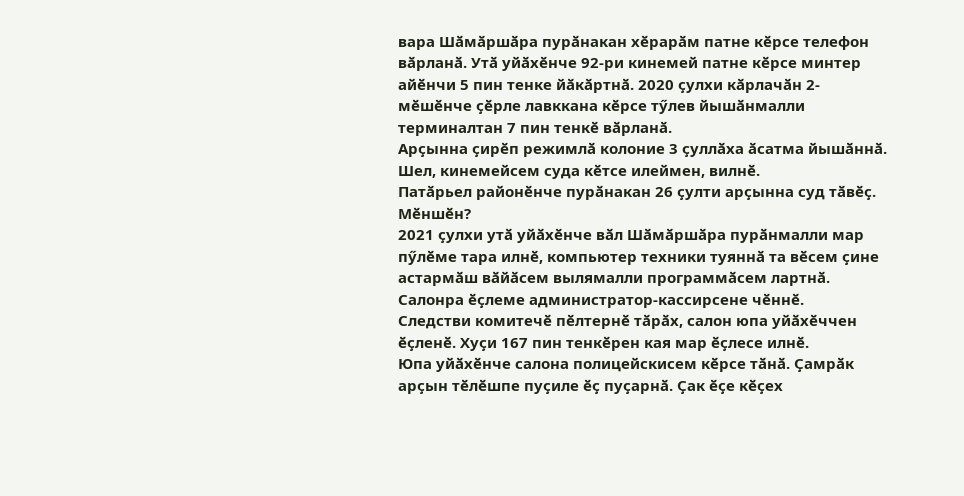вара Шӑмӑршӑра пурӑнакан хӗрарӑм патне кӗрсе телефон вӑрланӑ. Утӑ уйӑхӗнче 92-ри кинемей патне кӗрсе минтер айӗнчи 5 пин тенке йӑкӑртнӑ. 2020 ҫулхи кӑрлачӑн 2-мӗшӗнче ҫӗрле лавккана кӗрсе тӳлев йышӑнмалли терминалтан 7 пин тенкӗ вӑрланӑ.
Арҫынна ҫирӗп режимлӑ колоние 3 ҫуллӑха ӑсатма йышӑннӑ. Шел, кинемейсем суда кӗтсе илеймен, вилнӗ.
Патӑрьел районӗнче пурӑнакан 26 ҫулти арҫынна суд тӑвӗҫ. Мӗншӗн?
2021 ҫулхи утӑ уйӑхӗнче вӑл Шӑмӑршӑра пурӑнмалли мар пӳлӗме тара илнӗ, компьютер техники туяннӑ та вӗсем ҫине астармӑш вӑйӑсем вылямалли программӑсем лартнӑ. Салонра ӗҫлеме администратор-кассирсене чӗннӗ.
Следстви комитечӗ пӗлтернӗ тӑрӑх, салон юпа уйӑхӗччен ӗҫленӗ. Хуҫи 167 пин тенкӗрен кая мар ӗҫлесе илнӗ.
Юпа уйӑхӗнче салона полицейскисем кӗрсе тӑнӑ. Ҫамрӑк арҫын тӗлӗшпе пуҫиле ӗҫ пуҫарнӑ. Ҫак ӗҫе кӗҫех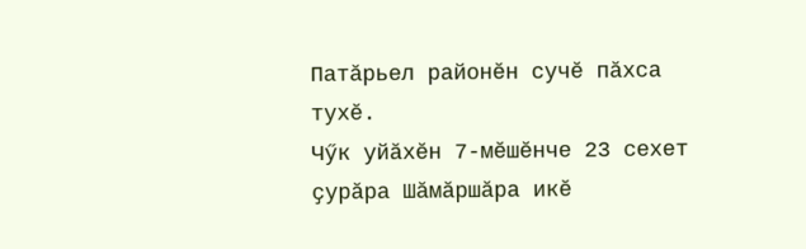Патӑрьел районӗн сучӗ пӑхса тухӗ.
Чӳк уйӑхӗн 7-мӗшӗнче 23 сехет ҫурӑра Шӑмӑршӑра икӗ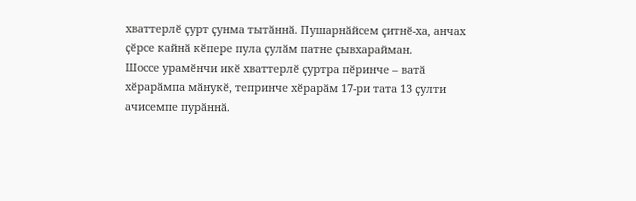хваттерлӗ ҫурт ҫунма тытӑннӑ. Пушарнӑйсем ҫитнӗ-ха, анчах ҫӗрсе кайнӑ кӗпере пула ҫулӑм патне ҫывхарайман.
Шоссе урамӗнчи икӗ хваттерлӗ ҫуртра пӗринче – ватӑ хӗрарӑмпа мӑнукӗ, тепринче хӗрарӑм 17-ри тата 13 ҫулти ачисемпе пурӑннӑ.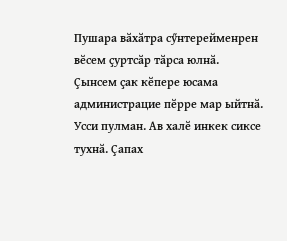Пушара вӑхӑтра сӳнтерейменрен вӗсем ҫуртсӑр тӑрса юлнӑ.
Ҫынсем ҫак кӗпере юсама администрацие пӗрре мар ыйтнӑ. Усси пулман. Ав халӗ инкек сиксе тухнӑ. Ҫапах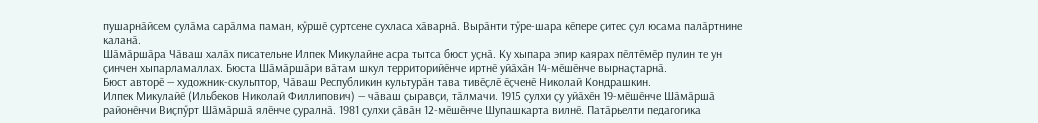пушарнӑйсем ҫулӑма сарӑлма паман, кӳршӗ ҫуртсене сухласа хӑварнӑ. Вырӑнти тӳре-шара кӗпере ҫитес ҫул юсама палӑртнине каланӑ.
Шӑмӑршӑра Чӑваш халӑх писательне Илпек Микулайне асра тытса бюст уҫнӑ. Ку хыпара эпир каярах пӗлтӗмӗр пулин те ун ҫинчен хыпарламаллах. Бюста Шӑмӑршӑри вӑтам шкул территорийӗнче иртнӗ уйӑхӑн 14-мӗшӗнче вырнаҫтарнӑ.
Бюст авторӗ — художник-скульптор, Чӑваш Республикин культурӑн тава тивӗҫлӗ ӗҫченӗ Николай Кондрашкин.
Илпек Микулайӗ (Ильбеков Николай Филлипович) — чӑваш ҫыравҫи, тӑлмачи. 1915 ҫулхи ҫу уйӑхӗн 19-мӗшӗнче Шӑмӑршӑ районӗнчи Виҫпӳрт Шӑмӑршӑ ялӗнче ҫуралнӑ. 1981 ҫулхи ҫӑвӑн 12-мӗшӗнче Шупашкарта вилнӗ. Патӑрьелти педагогика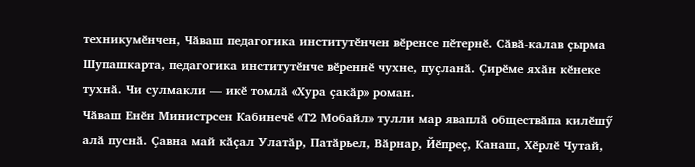техникумӗнчен, Чӑваш педагогика институтӗнчен вӗренсе пӗтернӗ. Сӑвӑ-калав ҫырма Шупашкарта, педагогика институтӗнче вӗреннӗ чухне, пуҫланӑ. Ҫирӗме яхӑн кӗнеке тухнӑ. Чи сулмакли — икӗ томлӑ «Хура ҫакӑр» роман.
Чӑваш Енӗн Министрсен Кабинечӗ «Т2 Мобайл» тулли мар яваплӑ обществӑпа килӗшӳ алӑ пуснӑ. Ҫавна май кӑҫал Улатӑр, Патӑрьел, Вӑрнар, Йӗпреҫ, Канаш, Хӗрлӗ Чутай,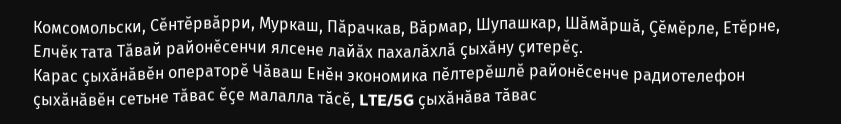Комсомольски, Сӗнтӗрвӑрри, Муркаш, Пӑрачкав, Вӑрмар, Шупашкар, Шӑмӑршӑ, Ҫӗмӗрле, Етӗрне, Елчӗк тата Тӑвай районӗсенчи ялсене лайӑх пахалӑхлӑ ҫыхӑну ҫитерӗҫ.
Карас ҫыхӑнӑвӗн операторӗ Чӑваш Енӗн экономика пӗлтерӗшлӗ районӗсенче радиотелефон ҫыхӑнӑвӗн сетьне тӑвас ӗҫе малалла тӑсӗ, LTE/5G ҫыхӑнӑва тӑвас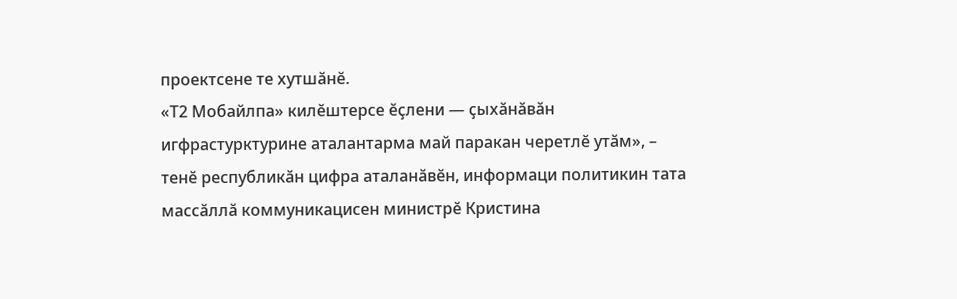проектсене те хутшӑнӗ.
«Т2 Мобайлпа» килӗштерсе ӗҫлени — ҫыхӑнӑвӑн игфрастурктурине аталантарма май паракан черетлӗ утӑм», – тенӗ республикӑн цифра аталанӑвӗн, информаци политикин тата массӑллӑ коммуникацисен министрӗ Кристина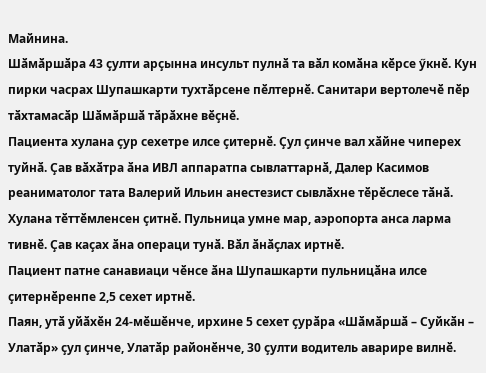Майнина.
Шӑмӑршӑра 43 ҫулти арҫынна инсульт пулнӑ та вӑл комӑна кӗрсе ӳкнӗ. Кун пирки часрах Шупашкарти тухтӑрсене пӗлтернӗ. Санитари вертолечӗ пӗр тӑхтамасӑр Шӑмӑршӑ тӑрӑхне вӗҫнӗ.
Пациента хулана ҫур сехетре илсе ҫитернӗ. Ҫул ҫинче вал хӑйне чиперех туйнӑ. Ҫав вӑхӑтра ӑна ИВЛ аппаратпа сывлаттарнӑ, Далер Касимов реаниматолог тата Валерий Ильин анестезист сывлӑхне тӗрӗслесе тӑнӑ.
Хулана тӗттӗмленсен ҫитнӗ. Пульница умне мар, аэропорта анса ларма тивнӗ. Ҫав каҫах ӑна операци тунӑ. Вӑл ӑнӑҫлах иртнӗ.
Пациент патне санавиаци чӗнсе ӑна Шупашкарти пульницӑна илсе ҫитернӗренпе 2,5 сехет иртнӗ.
Паян, утӑ уйӑхӗн 24-мӗшӗнче, ирхине 5 сехет ҫурӑра «Шӑмӑршӑ – Суйкӑн – Улатӑр» ҫул ҫинче, Улатӑр районӗнче, 30 ҫулти водитель аварире вилнӗ.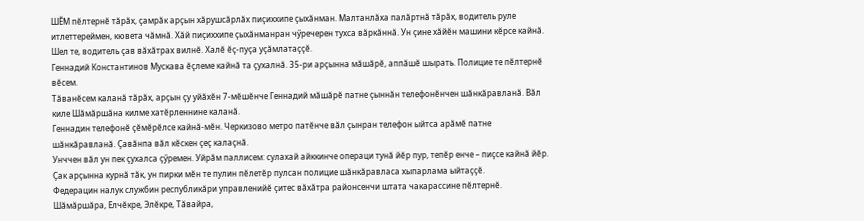ШӖМ пӗлтернӗ тӑрӑх, ҫамрӑк арҫын хӑрушсӑрлӑх пиҫиххипе ҫыхӑнман. Малтанлӑха палӑртнӑ тӑрӑх, водитель руле итлеттереймен, кювета чӑмнӑ. Хӑй пиҫиххипе ҫыхӑнманран чӳречерен тухса вӑркӑннӑ. Ун ҫине хӑйӗн машини кӗрсе кайнӑ.
Шел те, водитель ҫав вӑхӑтрах вилнӗ. Халӗ ӗҫ-пуҫа уҫӑмлатаҫҫӗ.
Геннадий Константинов Мускава ӗҫлеме кайнӑ та ҫухалнӑ. 35-ри арҫынна мӑшӑрӗ, аппӑшӗ шырать. Полицие те пӗлтернӗ вӗсем.
Тӑванӗсем каланӑ тӑрӑх, арҫын ҫу уйӑхӗн 7-мӗшӗнче Геннадий мӑшӑрӗ патне ҫыннӑн телефонӗнчен шӑнкӑравланӑ. Вӑл киле Шӑмӑршӑна килме хатӗрленнине каланӑ.
Геннадин телефонӗ ҫӗмӗрӗлсе кайнӑ-мӗн. Черкизово метро патӗнче вӑл ҫынран телефон ыйтса арӑмӗ патне шӑнкӑравланӑ. Ҫавӑнпа вӑл кӗскен ҫеҫ калаҫнӑ.
Унччен вӑл ун пек ҫухалса ҫӳремен. Уйрӑм паллисем: сулахай айккинче операци тунӑ йӗр пур, тепӗр енче – пиҫсе кайнӑ йӗр. Ҫак арҫынна курнӑ тӑк, ун пирки мӗн те пулин пӗлетӗр пулсан полицие шӑнкӑравласа хыпарлама ыйтаҫҫӗ.
Федерацин налук службин республикӑри управленийӗ ҫитес вӑхӑтра районсенчи штата чакарассине пӗлтернӗ.
Шӑмӑршӑра, Елчӗкре, Элӗкре, Тӑвайра,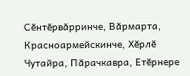Сӗнтӗрвӑрринче, Вӑрмарта, Красноармейскинче, Хӗрлӗ Чутайра, Пӑрачкавра, Етӗрнере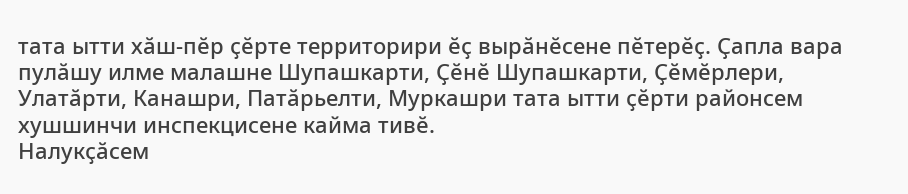тата ытти хӑш-пӗр ҫӗрте территорири ӗҫ вырӑнӗсене пӗтерӗҫ. Ҫапла вара пулӑшу илме малашне Шупашкарти, Ҫӗнӗ Шупашкарти, Ҫӗмӗрлери, Улатӑрти, Канашри, Патӑрьелти, Муркашри тата ытти ҫӗрти районсем хушшинчи инспекцисене кайма тивӗ.
Налукҫӑсем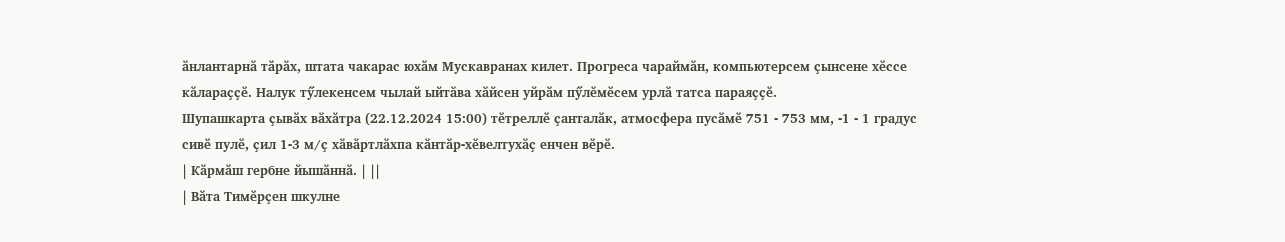ӑнлантарнӑ тӑрӑх, штата чакарас юхӑм Мускавранах килет. Прогреса чараймӑн, компьютерсем ҫынсене хӗссе кӑлараҫҫӗ. Налук тӳлекенсем чылай ыйтӑва хӑйсен уйрӑм пӳлӗмӗсем урлӑ татса параяҫҫӗ.
Шупашкарта ҫывӑх вӑхӑтра (22.12.2024 15:00) тӗтреллӗ ҫанталӑк, атмосфера пусӑмӗ 751 - 753 мм, -1 - 1 градус сивӗ пулӗ, ҫил 1-3 м/ҫ хӑвӑртлӑхпа кӑнтӑр-хӗвелтухӑҫ енчен вӗрӗ.
| Кӑрмӑш гербне йышӑннӑ. | ||
| Вӑта Тимӗрҫен шкулне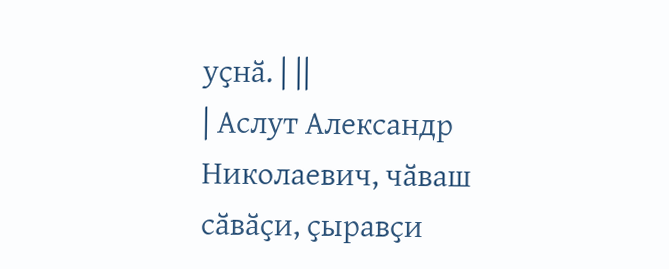уҫнӑ. | ||
| Аслут Александр Николаевич, чӑваш сӑвӑҫи, ҫыравҫи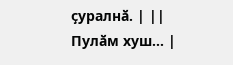ҫуралнӑ. | ||
Пулӑм хуш... |